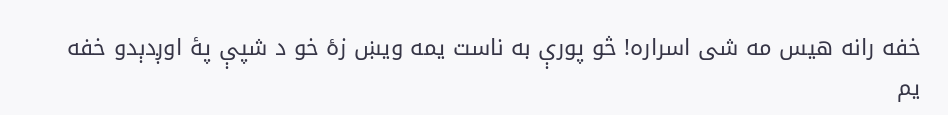خفه رانه هیس مه شی اسراره! څو پورې به ناست يمه ويښ زۀ خو د شپې پۀ اوږدېدو خفه يم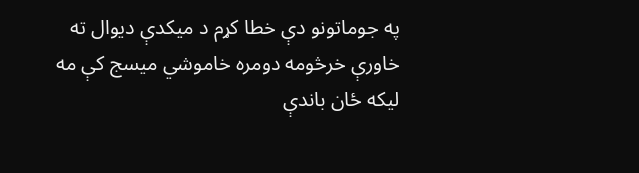په جوماتونو دې خطا کړم د میکدې دیوال ته خاورې خرڅومه دومره خاموشي میسج کې مه لیکه ځان باندې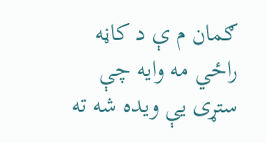ګمان م ې د کاڼه راځي مه وایه چې ستړی یې ویده شه ته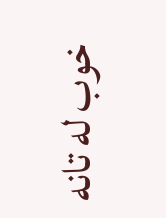خوب له تانه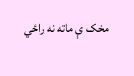مخک ې ماته نه راځي